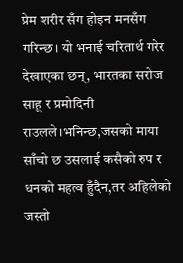प्रेम शरीर सँग होइन मनसँग गरिन्छ। यो भनाई चरितार्थ गरेर देखाएका छन्, भारतका सरोज साहू र प्रमोदिनी राउलले।भनिन्छ,जसको माया साँचो छ उसलाई कसैको रुप र धनको महत्व हुँदैन,तर अहिलेको जस्तो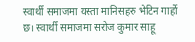स्वार्थी समाजमा यस्ता मानिसहरु भेटिन गार्हो छ। स्वार्थी समाजमा सरोज कुमार साहू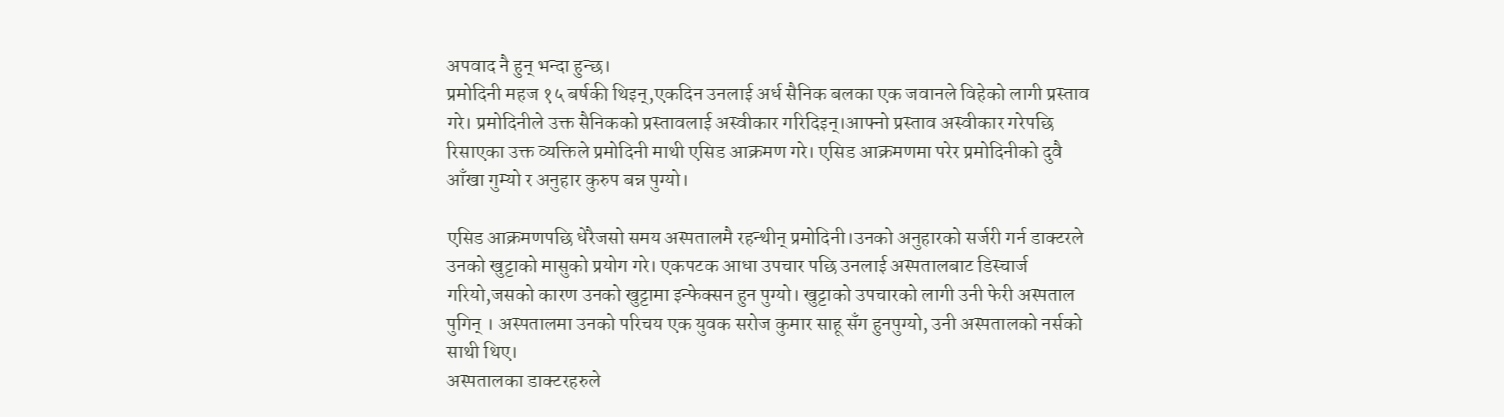अपवाद नै हुन् भन्दा हुन्छ।
प्रमोदिनी महज १५ बर्षकी थिइन्,एकदिन उनलाई अर्ध सैनिक बलका एक जवानले विहेको लागी प्रस्ताव गरे। प्रमोदिनीले उक्त सैनिकको प्रस्तावलाई अस्वीकार गरिदिइन्।आफ्नो प्रस्ताव अस्वीकार गरेपछि रिसाएका उक्त व्यक्तिले प्रमोदिनी माथी एसिड आक्रमण गरे। एसिड आक्रमणमा परेर प्रमोदिनीको दुवै आँखा गुम्यो र अनुहार कुरुप बन्न पुग्यो।

एसिड आक्रमणपछि धेरैजसो समय अस्पतालमै रहन्थीन् प्रमोदिनी।उनको अनुहारको सर्जरी गर्न डाक्टरले उनको खुट्टाको मासुको प्रयोग गरे। एकपटक आधा उपचार पछि उनलाई अस्पतालबाट डिस्चार्ज गरियो,जसको कारण उनको खुट्टामा इन्फेक्सन हुन पुग्यो। खुट्टाको उपचारको लागी उनी फेरी अस्पताल पुगिन् । अस्पतालमा उनको परिचय एक युवक सरोज कुमार साहू सँग हुनपुग्यो, उनी अस्पतालको नर्सको साथी थिए।
अस्पतालका डाक्टरहरुले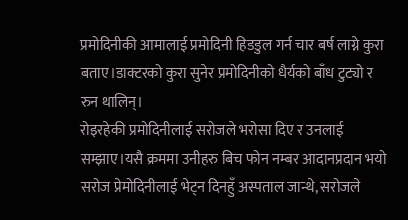प्रमोदिनीकी आमालाई प्रमोदिनी हिडडुल गर्न चार बर्ष लाग्ने कुरा बताए।डाक्टरको कुरा सुनेर प्रमोदिनीको धैर्यको बाँध टुट्यो र रुन थालिन्।
रोइरहेकी प्रमोदिनीलाई सरोजले भरोसा दिए र उनलाई सम्झाए।यसै क्रममा उनीहरु बिच फोन नम्बर आदानप्रदान भयो सरोज प्रेमोदिनीलाई भेट्न दिनहुँ अस्पताल जान्थे, सरोजले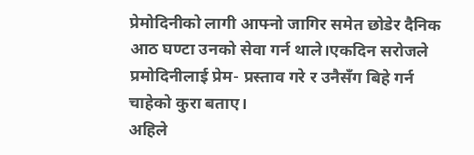प्रेमोदिनीको लागी आफ्नो जागिर समेत छोडेर दैनिक आठ घण्टा उनको सेवा गर्न थाले।एकदिन सरोजले प्रमोदिनीलाई प्रेम- प्रस्ताव गरे र उनैसँग बिहे गर्न चाहेको कुरा बताए।
अहिले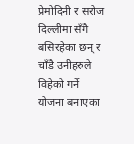प्रेमोदिनी र सरोज दिल्लीमा सँगै बसिरहेका छन् र चाँडै उनीहरुले विहेको गर्ने योजना बनाएका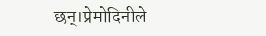छन्।प्रेमोदिनीले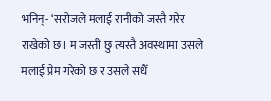भनिन्- ‘सरोजले मलाई रानीको जस्तै गरेर राखेको छ। म जस्ती छु त्यस्तै अवस्थामा उसले मलाई प्रेम गरेको छ र उसले सधैँ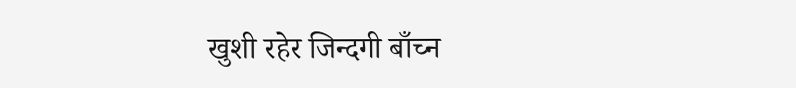खुशी रहेर जिन्दगी बाँच्न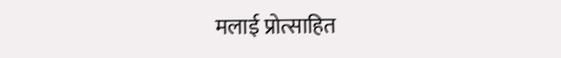मलाई प्रोत्साहित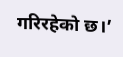गरिरहेको छ।’